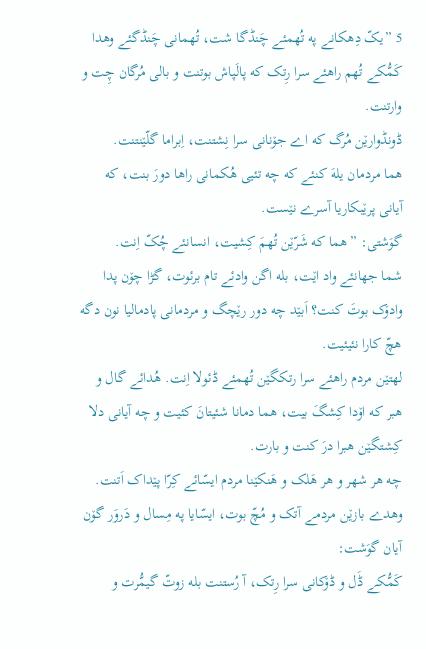5 ”یکّ دِهکانے په تُهمئے چَنڈگا شت، تُهمانی چَنڈگئے وهدا کَمُّکے تُهم راهئے سرا رِتک که پالَپاش بوتنت و بالی مُرگان چِت و وارتنت.
ڈونڈوارێن مُرگ که اے جۆنانی سرا نِشتنت، اِبراما گلّێنتنت.
هما مردمان یلهَ کنئے که چه تئیی هُکمانی راها دورَ بنت، که آیانی پرێبکاریا آسرے نێست.
گوَشتی: ”هما که شَرّێن تُهمَ کِشیت، انسانئے چُکّ اِنت.
شما جهانئے واد اێت، بله اگن وادئے تام برئوت، گڑا چۆن پدا وادۆک بوتَ کنت؟ اَبێد چه دور رێچگ و مردمانی پادمالیا نون دگه هچّ کارا نئیئیت.
لهتێن مردم راهئے سرا رتکگێن تُهمئے ڈئولا اِنت. هُدائے گال و هبر که اۆدا کِشگَ بیت، هما دمانا شئیتانَ کئیت و چه آیانی دلا کِشتگێن هبرا درَ کنت و بارت.
چه هر شهر و هر هَلک و هَنکێنا مردم ایسّائے کِرّا پێداک اَتنت. وهدے بازێن مردمے آتک و مُچّ بوت، ایسّایا په مِسال و دَروَر گۆن آیان گوَشت:
کَمُّکے ڈَل و ڈۆکانی سرا رِتک، آ رُستنت بله زوتّ گیمُّرت و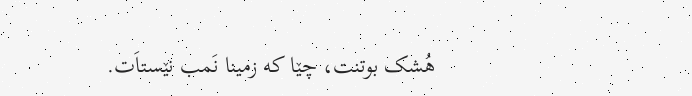هُشک بوتنت، چێا که زمینا نَمب نێستاَت.